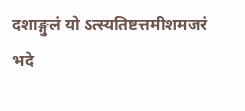दशाङ्गुलं यो ऽत्स्यतिष्टत्तमीशमजरं भदे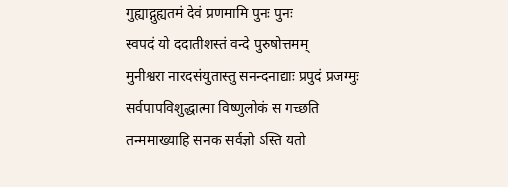गुह्याद्गुह्यतमं देवं प्रणमामि पुनः पुनः
स्वपदं यो ददातीशस्तं वन्दे पुरुषोत्तमम्
मुनीश्वरा नारदसंयुतास्तु सनन्दनाद्याः प्रपुदं प्रजग्मुः
सर्वपापविशुद्धात्मा विष्णुलोकं स गच्छति
तन्ममाख्याहि सनक सर्वज्ञो ऽस्ति यतो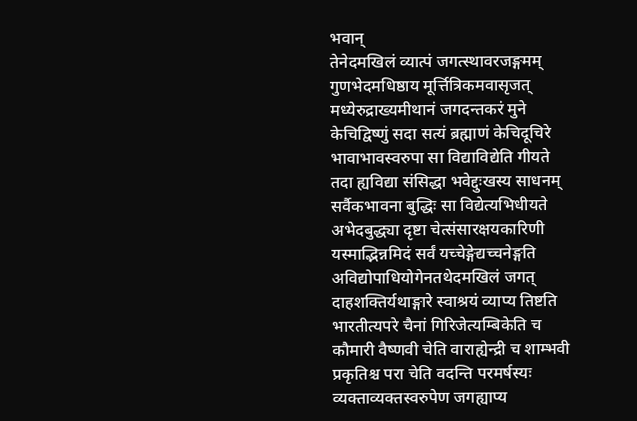भवान्
तेनेदमखिलं व्यात्पं जगत्स्थावरजङ्गमम्
गुणभेदमधिष्ठाय मूर्त्तित्रिकमवासृजत्
मध्येरुद्राख्यमीथानं जगदन्तकरं मुने
केचिद्विष्णुं सदा सत्यं ब्रह्माणं केचिदूचिरे
भावाभावस्वरुपा सा विद्याविद्येति गीयते
तदा ह्यविद्या संसिद्धा भवेद्दुःखस्य साधनम्
सर्वैकभावना बुद्धिः सा विद्येत्यभिधीयते
अभेदबुद्ध्या दृष्टा चेत्संसारक्षयकारिणी
यस्माद्भिन्नमिदं सर्वं यच्चेङ्गेद्यच्चनेङ्गति
अविद्योपाधियोगेनतथेदमखिलं जगत्
दाहशक्तिर्यथाङ्गारे स्वाश्रयं व्याप्य तिष्टति
भारतीत्यपरे चैनां गिरिजेत्यम्बिकेति च
कौमारी वैष्णवी चेति वाराह्येन्द्री च शाम्भवी
प्रकृतिश्च परा चेति वदन्ति परमर्षस्यः
व्यक्ताव्यक्तस्वरुपेण जगह्याप्य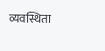व्यवस्थिता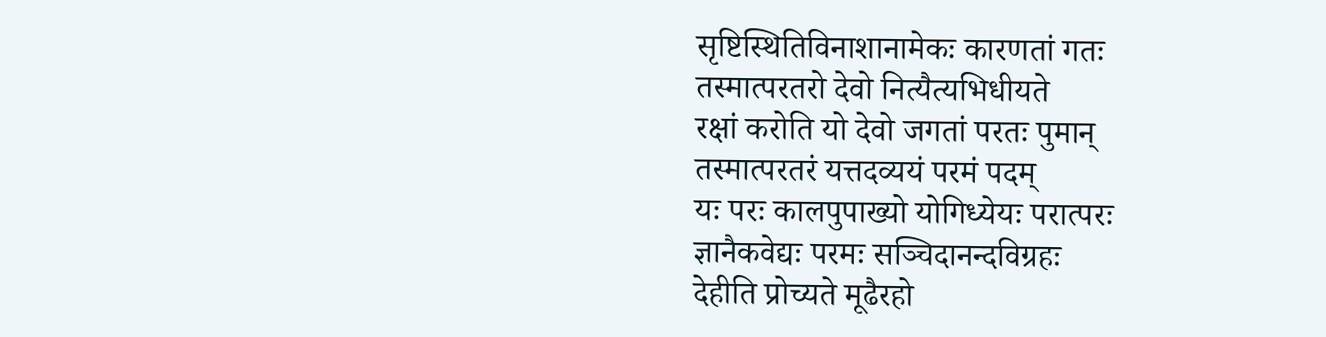सृष्टिस्थितिविनाशानामेकः कारणतां गतः
तस्मात्परतरो देवो नित्यैत्यभिधीयते
रक्षां करोति यो देवो जगतां परतः पुमान्
तस्मात्परतरं यत्तदव्ययं परमं पदम्
यः परः कालपुपाख्यो योगिध्येयः परात्परः
ज्ञानैकवेद्यः परमः सञ्चिदानन्दविग्रहः
देहीति प्रोच्यते मूढैरहो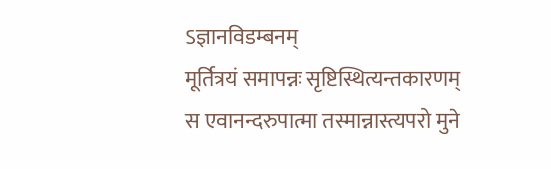ऽज्ञानविडम्बनम्
मूर्तित्रयं समापन्नः सृष्टिस्थित्यन्तकारणम्
स एवानन्दरुपात्मा तस्मान्नास्त्यपरो मुने